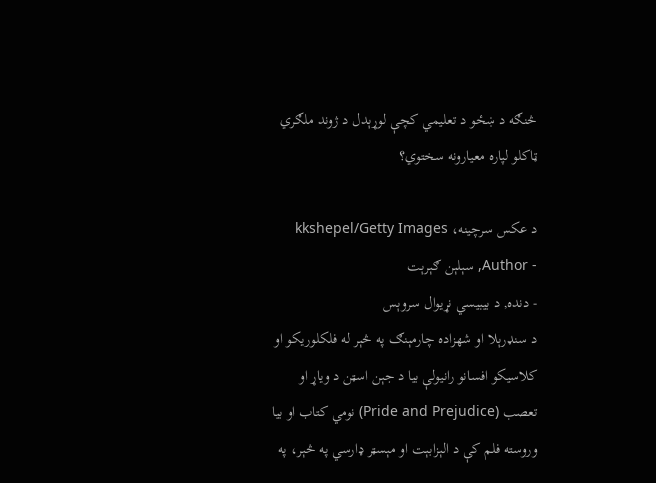څنګه د ښځو د تعلیمي کچې لوړېدل د ژوند ملګري ټاکلو لپاره معیارونه سختوي؟

د عکس سرچینه، kkshepel/Getty Images
- Author, سېلېن ګېرېت
- دنده, د بيبيسي نړیوال سروېس
د سنډرېلا او شهزاده چارمېنګ په څېر له فلکلوريکو او کلاسيکو افسانو رانیولې بیا د جېن اسټن د ویاړ او تعصب (Pride and Prejudice) نومي کتاب او بیا وروسته فلم کې د الېزابېت او مېسټر ډارسي په څېر، په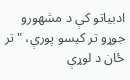ادبیاتو کې د مشهورو جوړو تر کیسو پورې، "تر ځان د لوړې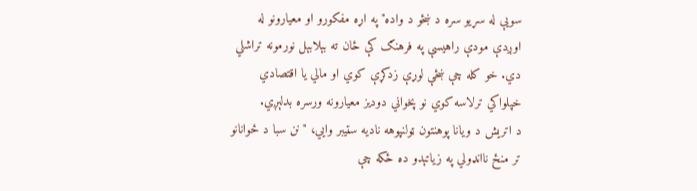سویې له سړيو سره د ښځو د واده" په اړه مفکورو او معیارونو له اوږدې مودې راهیسې په فرهنګ کې ځان ته بېلابېل نورمونه تراشلي دي. خو کله چې ښځې لوړې زدکړې کوي او مالي یا اقتصادي خپلواکي ترلاسه کوي نو پخواني دوديز معیارونه ورسره بدلېږي.
د اتريش د ویانا پوهنتون ټولنپوهه نادیه سټيبر وايي، "نن سبا د ځوانانو تر منځ ناانډولي په زیاتېدو ده ځکه چې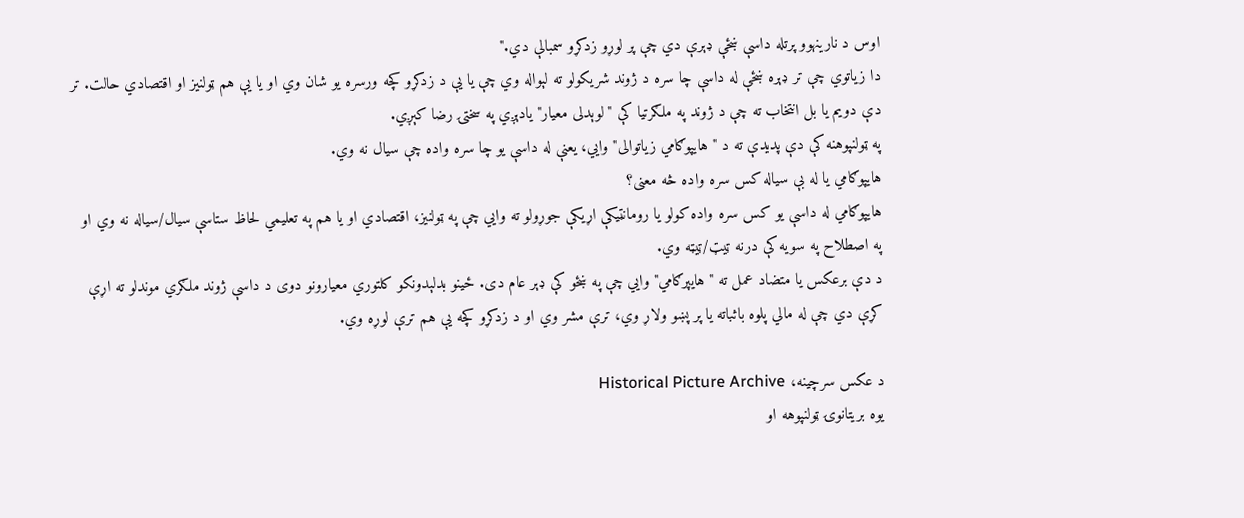اوس د نارینهوو پرتله داسې ښځې ډېرې دي چې پر لوړو زدکړو سمبالې دي."
دا زیاتوي چې تر ډېره ښځې له داسې چا سره د ژوند شريکولو ته لېواله وي چې یا یې د زدکړو کچه ورسره یو شان وي او یا یې هم ټولنيز او اقتصادي حالت. تر دې دویم یا بل انتخاب ته چې د ژوند په ملګرتیا کې "لوېدلی معیار" یادېږي په سختۍ رضا کېږي.
په ټولنپوهنه کې دې پديدې ته د "هايپوګامي زیاتوالی" وايي، یعنې له داسې یو چا سره واده چې سیال نه وي.
هايپوګامي یا له بې سياله کس سره واده څه معنی؟
هايپوګامي له داسې یو کس سره واده کولو یا رومانټيکې اړیکې جوړولو ته وايي چې په ټولنیز، اقتصادي او یا هم په تعليمي لحاظ ستاسې سیال/سیاله نه وي او په اصطلاح په سویه کې درنه ټيټ/ټيټه وي.
د دې برعکس یا متضاد عمل ته "هايپرګامي" وايي چې په ښځو کې ډېر عام دی. ځينو بدلېدونکو کلتوري معیارونو دوی د داسې ژوند ملګري موندلو ته اړې کړې دي چې له مالي پلوه باثباته یا پر پښو ولاړ وي، ترې مشر وي او د زدکړو کچه یې هم ترې لوړه وي.

د عکس سرچینه، Historical Picture Archive
یوه بريتانوۍ ټولنپوهه او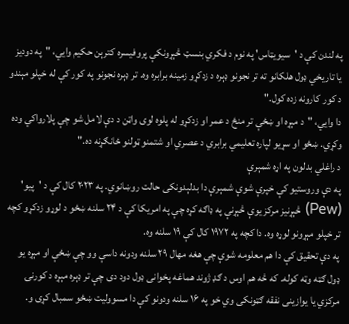په لندن کې د 'سيويټاس' په نوم د فکري بنسټ څېړونکې پروفیسره کترېن حکیم وايي، "په دودیز یا تاريخي ډول هلکانو ته تر نجونو ډېره د زدکړو زمينه برابره وه. تر ډېره نجونو په کور کې له خپلو مېندو د کور کارونه زده کول."
دا وايي، "د مېړه او ښځې تر منځ د عمر او زدکړو له پلوه لوی واټن د دې لامل شو چې پلارواکي وده وکړي. ښځو او سړیو لپاره تعلیمي برابري د عصري او شتمنو ټولنو ځانګړنه ده."
د راغلي بدلون په اړه شمېرې
په دې وروستیو کې خپرې شوې شمېرې دا بدلېدونکی حالت روښانوي. په ۲۰۲۳ کال کې د 'پيو' (Pew) څېړنيز مرکز یوې څېړنې په ډاګه کړه چې په امریکا کې د ۲۴ سلنه ښځو د لوړو زدکړو کچه تر خپلو مېړونو لوړه وه. دا کچه په ۱۹۷۲ کال کې ۱۹ سلنه وه.
په دې تحقیق کې دا هم معلومه شوې چې هغه مهال ۲۹ سلنه ودونه داسې وو چې ښځې او مېړه یو ډول ګټه وټه کوله. که څه هم اوس د ګډ ژوند هماغه پخوانی ډول دود دی چې تر ډېره مېړه د کورنۍ مرکزي یا یوازینی نفقه ګټونکی وي خو په ۱۶ سلنه ودونو کې دا مسوولیت ښځو سمبال کړی و.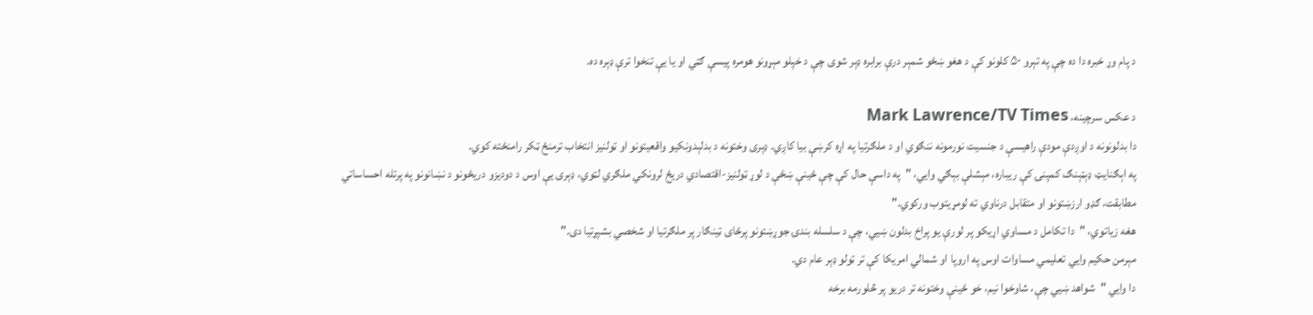د پام وړ خبره دا ده چې په تېرو ۵۰ کلونو کې د هغو ښځو شمېر درې برابره ډېر شوی چې د خپلو مېړونو هومره پیسې ګټي او یا یې تنخوا ترې ډېره ده.

د عکس سرچینه، Mark Lawrence/TV Times
دا بدلونونه د اوږدې مودې راهیسې د جنسیت نورمونه ننګوي او د ملګرتیا په اړه کرښې بیا کاږي. ډېری وختونه د بدلېدونکيو واقعیتونو او ټولنیز انتخاب ترمنځ ټکر رامنځته کوي.
په اېګنایټ ډېټېنګ کمپنۍ کې ریباره، مېشلې بېګي وايي، "په داسې حال کې چې ځینې ښځې د لوړ ټولنیز-اقتصادي دریځ لرونکي ملګري لټوي، ډېری یې اوس د دودیزو دریځونو د نښانونو په پرتله احساساتي مطابقت، ګډو ارزښتونو او متقابل درناوي ته لومړیتوب ورکوي."
هغه زیاتوي، "دا تکامل د مساوي اړیکو پر لورې یو پراخ بدلون ښيي، چې د سلسله بندۍ جوړښتونو پرځای ټینګار پر ملګرتیا او شخصي بشپړتیا دی."
مېرمن حکیم وايي تعلیمي مساوات اوس په اروپا او شمالي امریکا کې تر ټولو ډېر عام دي.
دا وايي "شواهد ښيي چې، شاوخوا نیم، خو ځینې وختونه تر دریو پر څلورمه برخه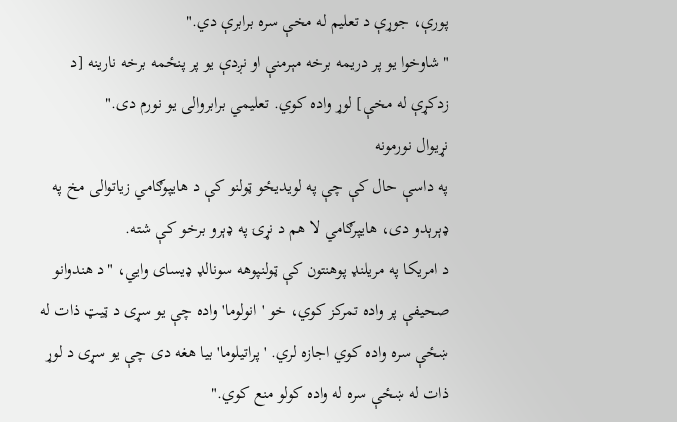پورې، جوړې د تعلیم له مخې سره برابرې دي."
"شاوخوا یو پر دریمه برخه مېرمنې او نږدې یو پر پنځمه برخه نارینه [د زدکړې له مخې] لوړ واده کوي. تعلیمي برابروالی یو نورم دی."
نړیوال نورمونه
په داسې حال کې چې په لویدیځو ټولنو کې د هایپوګامي زیاتوالی مخ په ډېرېدو دی، هایپرګامي لا هم د نړۍ په ډېرو برخو کې شته.
د امریکا په مریلنډ پوهنتون کې ټولنپوهه سونالډ ډیسای وايي، "د هندوانو صحیفې پر واده تمرکز کوي، خو 'انولوما' واده چې یو سړی د ټیټ ذات له ښځې سره واده کوي اجازه لري. 'پراتیلوما' بیا هغه دی چې یو سړی د لوړ ذات له ښځې سره له واده کولو منع کوي."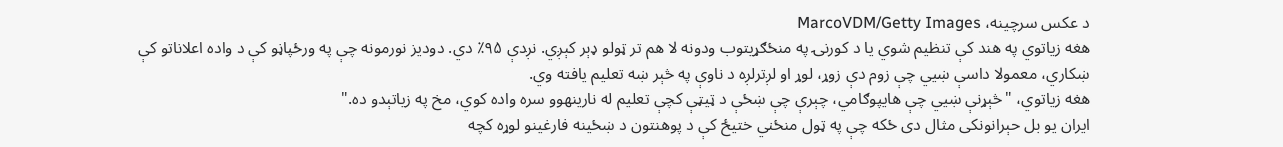د عکس سرچینه، MarcoVDM/Getty Images
هغه زیاتوي په هند کې تنظیم شوي یا د کورنۍ په منځګړیتوب ودونه لا هم تر ټولو ډېر کېږي. نږدې ۹۵٪ دي. دودیز نورمونه چې په ورځپاڼو کې د واده اعلاناتو کې ښکاري، معمولا داسې ښيي چې زوم دې زوړ، لوړ او لږترلږه د ناوې په څېر ښه تعلیم یافته وي.
هغه زیاتوي، "څېړنې ښیي چې هایپوګامي، چېرې چې ښځې د ټیټې کچې تعلیم له نارینهوو سره واده کوي، مخ په زیاتېدو ده."
ایران یو بل حېرانونکی مثال دی ځکه چې په ټول منځني ختیځ کې د پوهنتون د ښځینه فارغینو لوړه کچه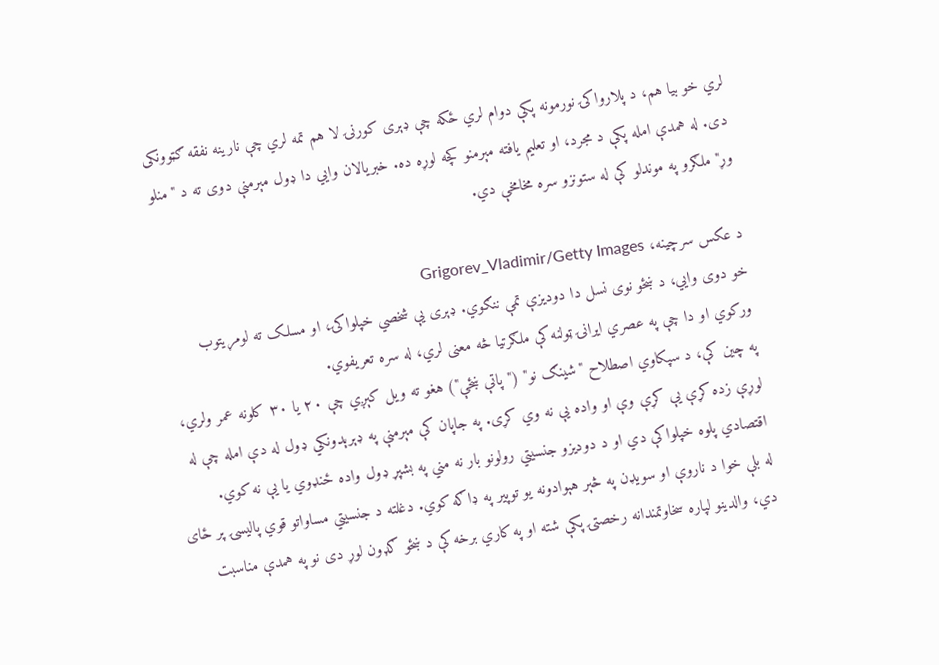لري خو بیا هم، د پلارواکۍ نورمونه پکې دوام لري ځکه چې ډېری کورنۍ لا هم تمه لري چې نارینه نفقه ګټوونکی دی. له همدې امله پکې د مجرد، او تعلیم یافته مېرمنو کچه لوړه ده. خبریالان وايي دا ډول مېرمنې دوی ته د "منلو وړ" ملګرو په موندلو کې له ستونزو سره مخامخې دي.

د عکس سرچینه، Grigorev_Vladimir/Getty Images
خو دوی وايي، د ښځو نوی نسل دا دودیزې تمې ننګوي. ډېری یې شخصي خپلواکۍ، او مسلک ته لومړیتوب ورکوي او دا چې په عصري ایرانۍ ټولنه کې ملګرتیا څه معنی لري، له سره تعریفوي.
په چین کې، د سپکاوي اصطلاح "شینګ نو" ("پاتې ښځې") هغو ته ویل کېږي چې ۲۰ یا ۳۰ کلونه عمر ولري، لوړې زده کړې یې کړې وې او واده یې نه وي کړی. په جاپان کې مېرمنې په ډېرېدونکي ډول له دې امله چې له اقتصادي پلوه خپلواکې دي او د دودیزو جنسیتي رولونو بار نه مني په بشپړ ډول واده ځنډوي یا یې نه کوي.
له بلې خوا د ناروې او سویډن په څېر هېوادونه یو توپیر په ډاګه کوي. دغلته د جنسیتي مساواتو قوي پالیسۍ پر ځای دي، والدینو لپاره سخاوتمندانه رخصتۍ پکې شته او په کاري برخه کې د ښځو ګډون لوړ دی نو په همدې مناسبت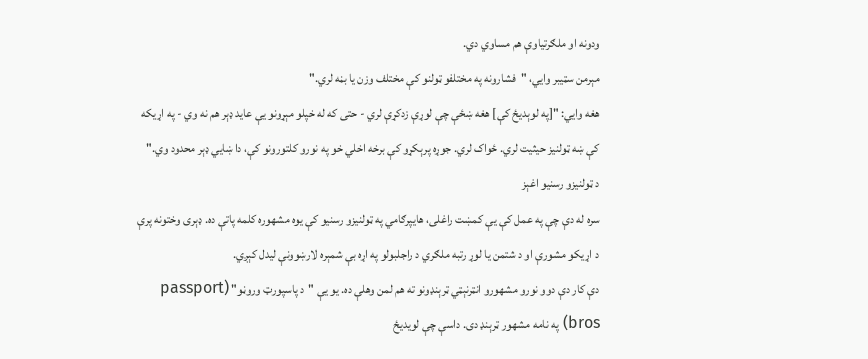ودونه او ملګرتیاوې هم مساوي دي.
مېرمن سټیبر وايي، "فشارونه په مختلفو ټولنو کې مختلف وزن یا بڼه لري."
هغه وايي: "[په لوېدیځ کې] هغه ښځې چې لوړې زدکړې لري - حتی که له خپلو مېړونو یې عاید ډېر هم نه وي - په اړیکه کې ښه ټولنیز حیثیت لري. ځواک لري. جوړه پرېکړو کې برخه اخلي خو په نورو کلتورونو کې، دا ښايي ډېر محدود وي."
د ټولنیزو رسنیو اغېز
سره له دې چې په عمل کې یې کمښت راغلی، هایپرګامي په ټولنیزو رسنیو کې یوه مشهوره کلمه پاتې ده. ډېری وختونه پرې د اړیکو مشورې او د شتمن یا لوړ رتبه ملګري د راجلبولو په اړه بې شمېره لارښوونې لیدل کېږي.
دې کار دې دوو نورو مشهورو انټرنېټي ټرېنډونو ته هم لمن وهلې ده. یو یې "د پاسپورټ وروڼو" (passport bros) په نامه مشهور ټرېنډ دی. داسې چې لویدیځ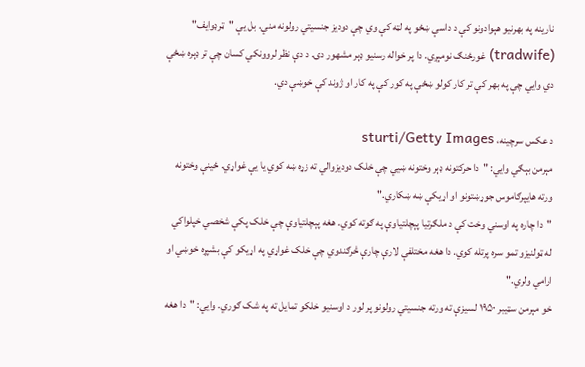نارینه په بهرنیو هېوادونو کې د داسې ښځو په لټه کې وي چې دودیز جنسیتي رولونه مني. بل یې "ټرډوایف" (tradwife) غورځنګ نومېږي. دا پر خواله رسنیو ډېر مشهور دی. د دې نظر لروونکي کسان چې تر ډېره ښځې دي وايي چې په بهر کې تر کار کولو ښځې په کور کې په کار او ژوند کې خوښې دي.

د عکس سرچینه، sturti/Getty Images
مېرمن بېګي وايي: "دا حرکتونه ډېر وختونه ښيي چې خلک دودیزوالي ته زړه ښه کوي یا یې غواړي. ځینې وختونه ورته هایپرګاموس جوړښتونو او اړیکې ښه ښکاري."
"دا چاره په اوسني وخت کې د ملګرتیا پېچلتیاوې په ګوته کوي. هغه پېچلتیاوې چې خلک پکې شخصي خپلواکي له ټولنیزو تمو سره پرتله کوي. دا هغه مختلفې لارې چارې څرګندوي چې خلک غواړي په اړیکو کې بشپړه خوښي او ارامي ولري."
خو مېرمن سټیبر ۱۹۵۰ لسیزې ته ورته جنسیتي رولونو پر لور د اوسنیو خلکو تمایل ته په شک ګوري. وايي: "دا هغه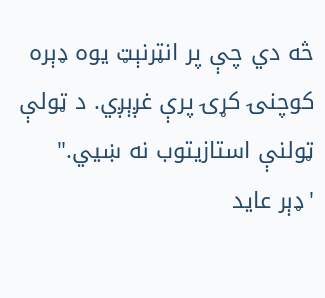څه دي چې پر انټرنېټ یوه ډېره کوچنۍ کړۍ پرې غږېږي. د ټولې ټولنې استازيتوب نه ښيي."
'ډېر عاید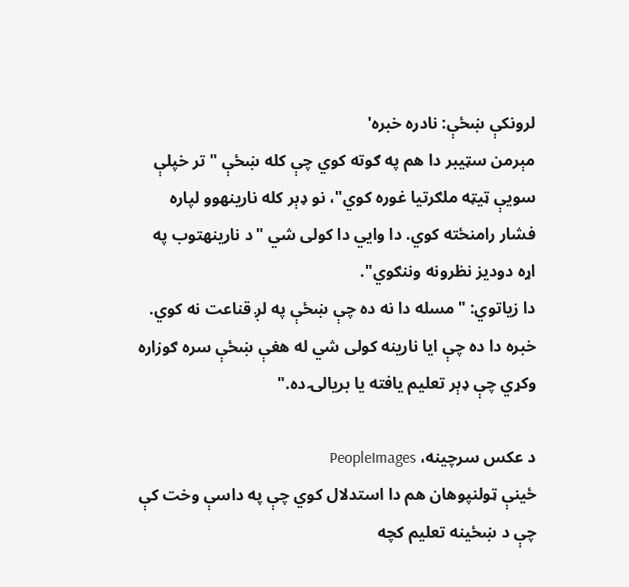لرونکې ښځې: نادره خبره'
مېرمن سټیبر دا هم په ګوته کوي چې کله ښځې "تر خپلې سویې ټیټه ملګرتیا غوره کوي"، نو ډېر کله نارینهوو لپاره فشار رامنځته کوي. دا وايي دا کولی شي "د نارینهتوب په اړه دودیز نظرونه وننګوي".
دا زیاتوي: "مسله دا نه ده چې ښځې په لږ قناعت نه کوي. خبره دا ده چې ایا نارینه کولی شي له هغې ښځې سره ګوزاره وکړي چې ډېر تعلیم یافته یا بریالۍ ده."

د عکس سرچینه، PeopleImages
ځینې ټولنپوهان هم دا استدلال کوي چې په داسې وخت کې چې د ښځینه تعلیم کچه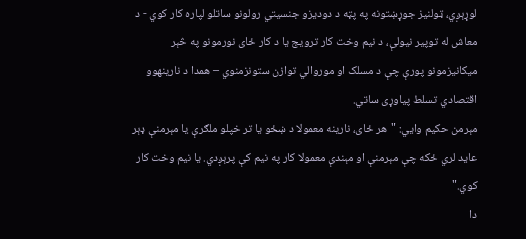لوړېږي، ټولنیز جوړښتونه په پټه د دودیزو جنسیتي رولونو ساتلو لپاره کار کوي - د معاش له توپیر نیولې، د نیم وخت کار ترویج یا د کار ځای نورمونو په څېر میکانیزمونو پورې چې د مسلک او موروالي توازن ستونزمنوي – همدا د نارینهوو اقتصادي تسلط پیاوړی ساتي.
مېرمن حکیم وايي: "هر ځای، نارینه معمولا د ښځو یا تر خپلو ملګرې یا مېرمنې ډېر عاید لري ځکه چې مېرمنې او مېندې معمولا کار په نیم کې پرېږدي. یا نیم وخت کار کوي."
دا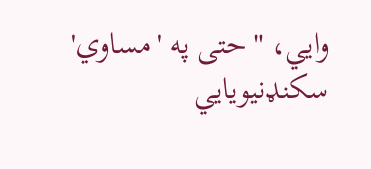وايي، "حتی په 'مساوي' سکنډنیویايي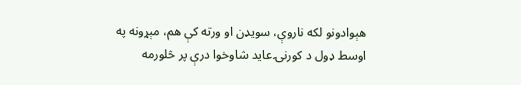هېوادونو لکه ناروې، سویډن او ورته کې هم، مېړونه په اوسط ډول د کورنۍ عاید شاوخوا درې پر څلورمه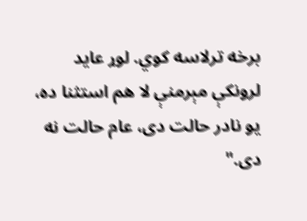برخه ترلاسه کوي. لوړ عاید لرونکې مېرمنې لا هم استثنا ده، یو نادر حالت دی، عام حالت نه دی."